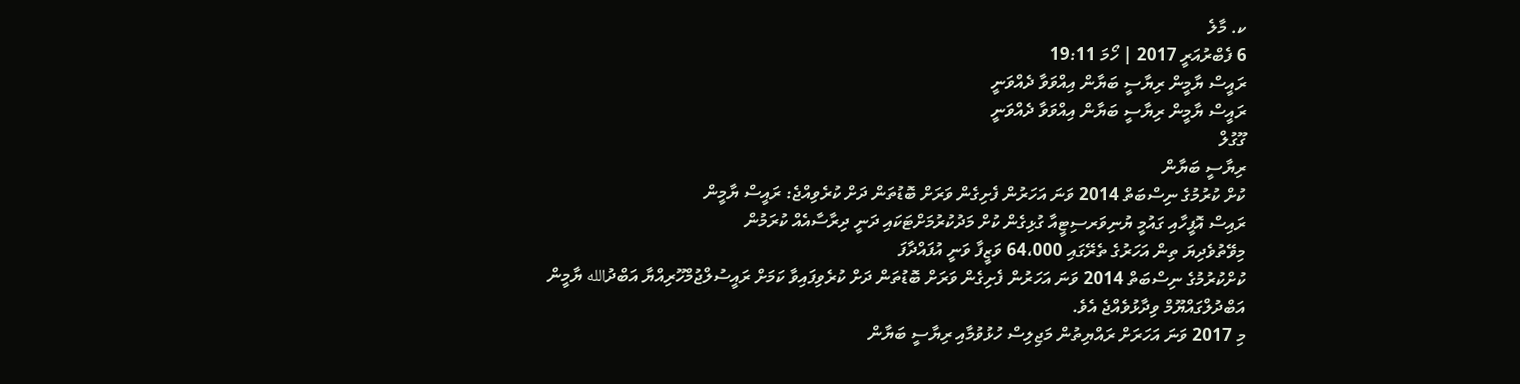ކ. މާލެ
6 ފެބްރުއަރީ 2017 | ހޯމަ 19:11
ރައީސް ޔާމީން ރިޔާސީ ބަޔާން އިއްވަވާ ދެއްވަނީ
ރައީސް ޔާމީން ރިޔާސީ ބަޔާން އިއްވަވާ ދެއްވަނީ
ގޫގުލް
ރިޔާސީ ބަޔާން
ކުށް ކުރުމުގެ ނިސްބަތް 2014 ވަނަ އަހަރުން ފެށިގެން ވަރަށް ބޮޑުތަން ދަށް ކުރެވިއްޖެ: ރައީސް ޔާމީން
ރައިސް އޮފީހާއި ގައުމީ ޔުނިވަރސިޓީއާ ގުޅިގެން ކުށް މަދުކުރުމަށްޓަކައި ދަނީ ދިރާސާއެއް ކުރަމުން
މިވޭތުވެދިޔަ ތިން އަހަރުގެ ތެރޭގައި 64،000 ވަޒީފާ ވަނީ އުފައްދާފަ
ކުށްކުރުމުގެ ނިސްބަތް 2014 ވަނަ އަހަރުން ފެށިގެން ވަރަށް ބޮޑުތަން ދަށް ކުރެވިފައިވާ ކަމަށް ރައީސުލްޖުމްހޫރިއްޔާ އަބްދުالله ޔާމީން އަބްދުލްގައްޔޫމް ވިދާޅުވެއްޖެ އެވެ.
މި 2017 ވަނަ އަހަރަށް ރައްޔިތުން މަޖިލިސް ހުޅުވުމާއި ރިޔާސީ ބަޔާން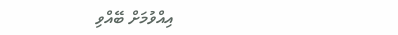އިއްވުމަށް ބޭއްވި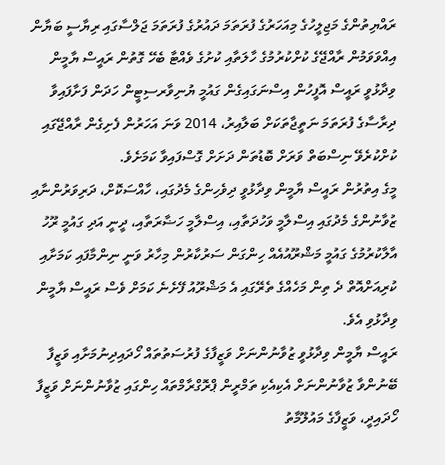ރައްޔިތުންގެ މަޖިލީހުގެ މިއަހަރުގެ ފުރަތަމަ ދައުރުގެ ފުރަތަމަ ޖަލްސާގައި ރިޔާސީ ބަޔާން އިއްވަވަމުން ރާއްޖޭގެ ކުށްކުރުމުގެ ހާލަތާއި ކުށުގެ ވެއްޓާ ބެހޭ ގޮތުން ރައީސް ޔާމީން ވިދާޅުވީ ރައީސް އޮފީހުން އިސްނަގައިގެން ގައުމީ ޔުނިވާރސިޓީން ހަދަން ފަށާފައިވާ ދިރާސާގެ ފުރަތަމަ ނަތީޖާތަކަށް ބަލާއިރު، 2014 ވަނަ އަހަރުން ފެށިގެން ރާއްޖޭގައި ކުށްކުރެވޭ ނިސްބަތް ވަރަށް ބޮޑުތަން ދަށަށް ގޮސްފައިވާ ކަމަށެވެ.
މީގެ އިތުރުން ރައީސް ޔާމީން ވިދާޅުވީ ދިވެހިންގެ މެދުގައި، ހާއްސަކޮށް، ދަރިވަރުންނާއި ޒުވާނުންގެ މެދުގައި އިސްލާމީ ވަހުދަތާއި، އިސްލާމީ ހަޟާރަތާއި، ދީނީ އަދި ގައުމީ ރޫހު އާލާކުރުމުގެ ގައުމީ މަޝްރޫއުއެއް ހިންގަން ސަރުކާރުން މިހާރު ވަނީ ނިންމާފައި ކަމަށާއި ކުރިއަށްއޮތް ދެ ތިން މަހެއްގެ ތެރޭގައި އެ މަޝްރޫއު ފޭށެނެ ކަމަށް ވެސް ރައީސް ޔާމީން ވިދާޅުވި އެވެ.
ރައީސް ޔާމީން ވިދާޅުވީ ޒުވާނުންނަށް ވަޒީފާގެ ފުރުސަތުތައް ހޯދައިދިނުމަށާއި ވަޒީފާ ބޭނުންވާ ޒުވާނުންނަށް އެކިއެކި ތަމްރީން ޕްރޮގްރާމްތައް ހިންގައި ޒުވާނުންނަށް ވަޒީފާ ހޯދައިދީ، ވަޒީފާގެ މައުލޫމާތު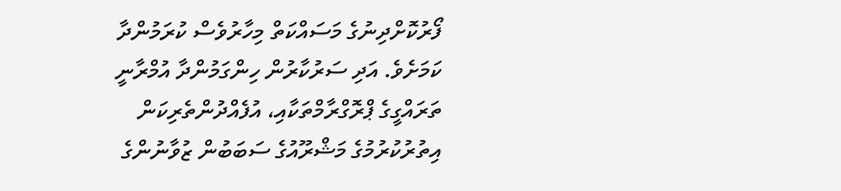ފޯރުކޮށްދިނުގެ މަސައްކަތް މިހާރުވެސް ކުރަމުންދާ ކަމަށެވެ. އަދި ސަރުކާރުން ހިންގަމުންދާ އުމްރާނީ ތަރައްގީގެ ޕްރޮގްރާމްތަކާއި، އުފެއްދުންތެރިކަން އިތުރުކުރުމުގެ މަޝްރޫއުގެ ސަބަބުން ޒުވާނުންގެ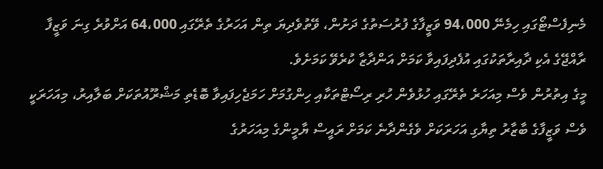މެނިފެސްޓޯގައި ހިމެނޭ 94،000 ވަޒީފާގެ ފުރުސަތުގެ ދަށުން، ވޭތުވެދިޔަ ތިން އަހަރުގެ ތެރޭގައި 64،000 އަށްވުރެ ގިނަ ވަޒީފާ ރާއްޖޭގެ އެކި ދާއިރާތަކުގައި އުފެދިފައިވާ ކަމަށް އަންދާޒާ ކުރެވޭ ކަމަށެވެ.
މީގެ އިތުރުން ވެސް މިއަހަރެ ތެރޭގައި ހުޅުވެން ހުރި ރިސޯޓްތަކާއި ހިންގުމަށް ހަމަޖެހިފައިވާ ބޮޑެތި މަޝްރޫއުތަކަށް ބަލާއިރު، މިއަހަރަކީ ވެސް ވަޒީފާގެ ބާޒާރު ތިޔާގި އަހަރަކަށް ވެގެންދާނެ ކަމަށް ރައީސް ޔާމީންގެ މިއަހަރުގެ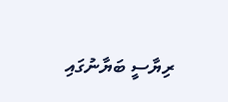ރިޔާސީ ބަޔާނުގައި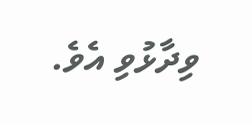ވިދާޅުވި އެވެ.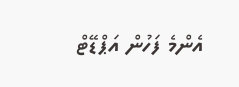އެންމެ ފަހުން އަޕްޑޭޓް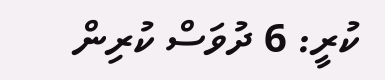ކުރީ: 6 ދުވަސް ކުރިން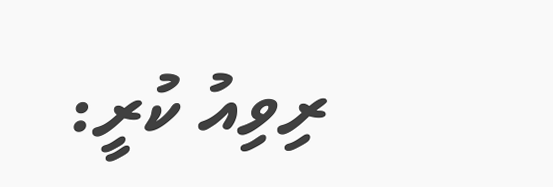ރިވިއު ކުރީ: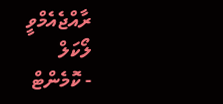ރާއްޖެއެމްވީ ލޯކަލް
- ކޮމެންޓް